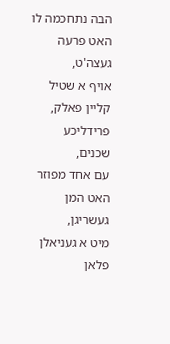הבה נתחכמה לו האט פרעה געצה'ט,
אויף א שטיל קליין פאלק, פרידליכע שכנים,
עם אחד מפוזר האט המן געשריגן,
מיט א געניאלן פלאן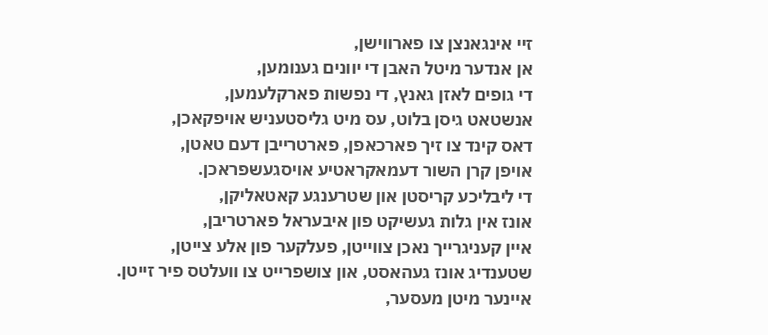זיי אינגאנצן צו פארווישן,
אן אנדער מיטל האבן די יוונים גענומען,
די גופים לאזן גאנץ, די נפשות פארקלעמען,
אנשטאט גיסן בלוט, עס מיט גליסטעניש אויפקאכן,
דאס קינד צו זיך פארכאפן, פארטרייבן דעם טאטן,
אויפן קרן השור דעמאקראטיע אויסגעשפראכן.
די ליבליכע קריסטן און שטרענגע קאטאליקן,
אונז אין גלות געשיקט פון איבעראל פארטריבן,
איין קעניגרייך נאכן צווייטן, פעלקער פון אלע צייטן,
שטענדיג אונז געהאסט, און צושפרייט צו וועלטס פיר זייטן.
איינער מיטן מעסער,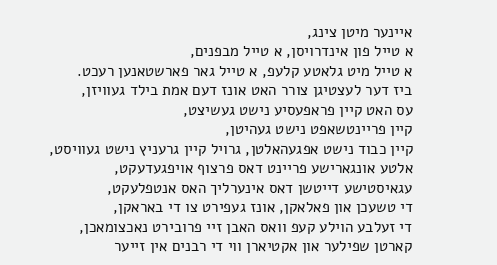איינער מיטן צינג,
א טייל פון אינדרויסן, א טייל מבפנים,
א טייל מיט גלאטע קלעפ, א טייל גאר פארשטאנען רעכט.
ביז דער לעצטיגן צורר האט אונז דעם אמת בילד געוויזן,
עס האט קיין פראפעסיע נישט געשיצט,
קיין פריינטשאפט נישט געהיטן,
קיין כבוד נישט אפגעהאלטן, גרויל קיין גרעניץ נישט געוויסט,
אלטע אונגארישע פריינט דאס פרצוף אויפגעדעקט,
עגאיסטישע דייטשן דאס אינערליך האס אנטפלעקט,
די טשעכן און פאלאקן, אונז געפירט צו די באראקן,
די זעלבע הוילע קעפ וואס האבן זיי פרובירט נאכצומאכן,
קארטן שפילער און אקטיארן ווי די רבנים אין זייער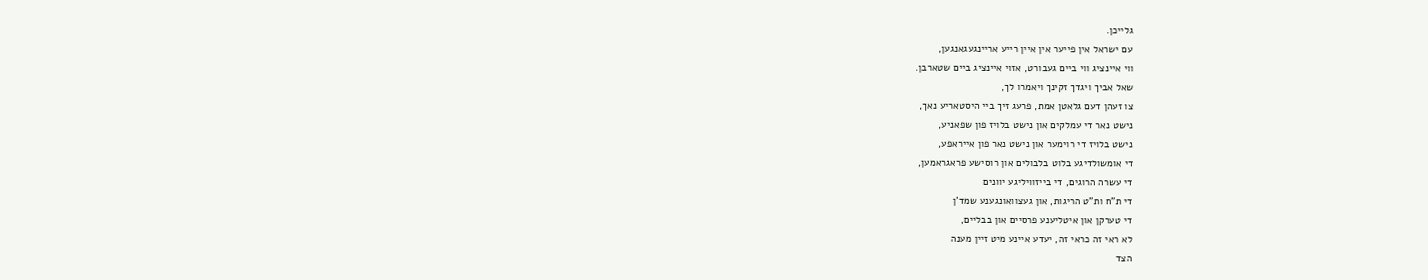גלייכן.
עם ישראל אין פייער אין איין רייע אריינגעגאנגען,
ווי איינציג ווי ביים געבורט, אזוי איינציג ביים שטארבן.
שאל אביך ויגדך זקינך ויאמרו לך,
צו זעהן דעם גלאטן אמת, פרעג זיך ביי היסטאריע נאך,
נישט נאר די עמלקים און נישט בלויז פון שפאניע,
נישט בלויז די רוימער און נישט נאר פון אייראפע,
די אומשולדיגע בלוט בלבולים און רוסישע פראגראמען,
די עשרה הרוגים, די בייזוויליגע יוונים
די ת"ח ות"ט הריגות, און געצוואונגענע שמד'ן
די טערקן און איטליענע פרסיים און בבליים,
לא ראי זה כראי זה, יעדע איינע מיט זיין מענה
הצד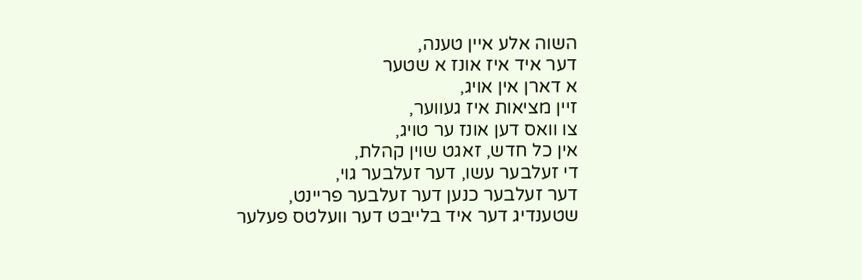השוה אלע איין טענה,
דער איד איז אונז א שטער
א דארן אין אויג,
זיין מציאות איז געווער,
צו וואס דען אונז ער טויג,
אין כל חדש, זאגט שוין קהלת,
די זעלבער עשו, דער זעלבער גוי,
דער זעלבער כנען דער זעלבער פריינט,
שטענדיג דער איד בלייבט דער וועלטס פעלער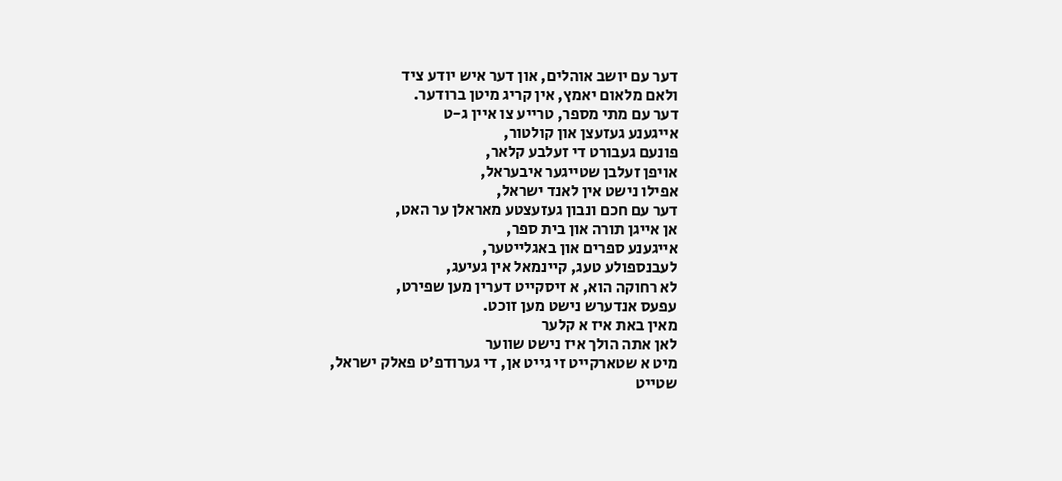דער עם יושב אוהלים, און דער איש יודע ציד
ולאם מלאום יאמץ, אין קריג מיטן ברודער.
דער עם מתי מספר, טרייע צו איין ג-ט
אייגענע געזעצן און קולטור,
פונעם געבורט די זעלבע קלאר,
אויפן זעלבן שטייגער איבעראל,
אפילו נישט אין לאנד ישראל,
דער עם חכם ונבון געזעצטע מאראלן ער האט,
אן אייגן תורה און בית ספר,
אייגענע ספרים און באגלייטער,
לעבנספולע טעג, קיינמאל אין געיעג,
לא רחוקה הוא, א זיסקייט דערין מען שפירט,
עפעס אנדערש נישט מען זוכט.
מאין באת איז א קלער
לאן אתה הולך איז נישט שווער
מיט א שטארקייט זי גייט אן, די גערודפ'ט פאלק ישראל,
שטייט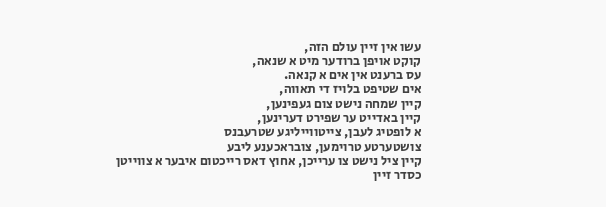עשו אין זיין עולם הזה,
קוקט אויפן ברודער מיט א שנאה,
עס ברענט אין אים א קנאה.
אים שטיפט בלויז די תאווה,
קיין שמחה נישט צום געפינען,
קיין באדייט ער שפירט דערינען,
א לופטיג לעבן, צייטווייליגע שטרעבנס
צושטערטע טרוימען, צובראכענע ליבע
קיין ציל נישט צו ערייכן, אחוץ דאס רייכטום איבער א צווייטן
כסדר זיין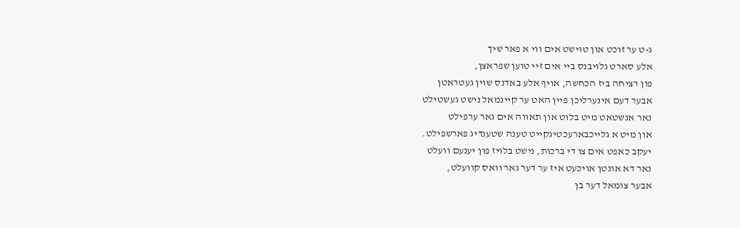ג-ט ער זוכט און טוישט אים ווי א פאר שיך
אלע סארט גלויבנס ביי אים זיי טוען שפראצן,
פון רציחה ביז הכחשה, אויף אלע באדנס שוין געטראטן
אבער דעם אינערליכן פיין האט ער קיינמאל נישט געשטילט
נאר אנשטאט מיט בלוט און תאווה אים גאר ערפילט
און מיט א גלייכבארעכטיגקייט טענה שטענדיג פארשפילט.
יעקב כאפט אים צו די ברכות, נישט בלויז פון יענעם וועלט
נאר דא אונטן אויכעט איז ער דער גאר וואס קוועלט,
אבער צומאל דער בן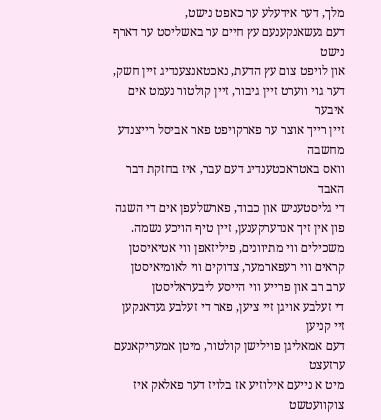מלך, דער אידעלע ער כאפט נישט,
דעם געשאנקענעם עץ חיים ער באשליסט ער דארף נישט
און לויפט צום עץ הדעת, נאכטאנצענדיג זיין חשק,
דער גוי ווערט זיין גיבור, זיין קולטור נעמט אים איבער
זיין רייך אוצר ער פארקויפט פאר אביסל רייצנדע מחשבה
וואס באטראכטענדיג דעם עבר, איז בחזקת דבר האבד
די גליסטעניש און כבוד, פארשלעפן אים די השגה
פון אין זיך אנדערקענען, זיין טיף הויכע נשמה.
משכילים ווי מתיוונים, פיליזאפן ווי אטיאיסטן
קראים ווי רעפארמער, צדוקים ווי לאומיאיסטן
ערב רב און פרייע ווי הייסע ליבעראליסטן
די זעלבע אויגן זיי ציען, פאר די זעלבע געדאנקען זיי קניען
דעם אמאליגן פוילישן קולטור, מיטן אמעריקאנעם ערזעצט
מיט א נייעם אילוזיע אז בלויז דער פאלאק איז צוקוועטשט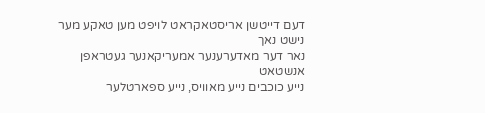דעם דייטשן אריסטאקראט לויפט מען טאקע מער נישט נאך
נאר דער מאדערענער אמעריקאנער געטראפן אנשטאט
נייע כוכבים נייע מאוויס, נייע ספארטלער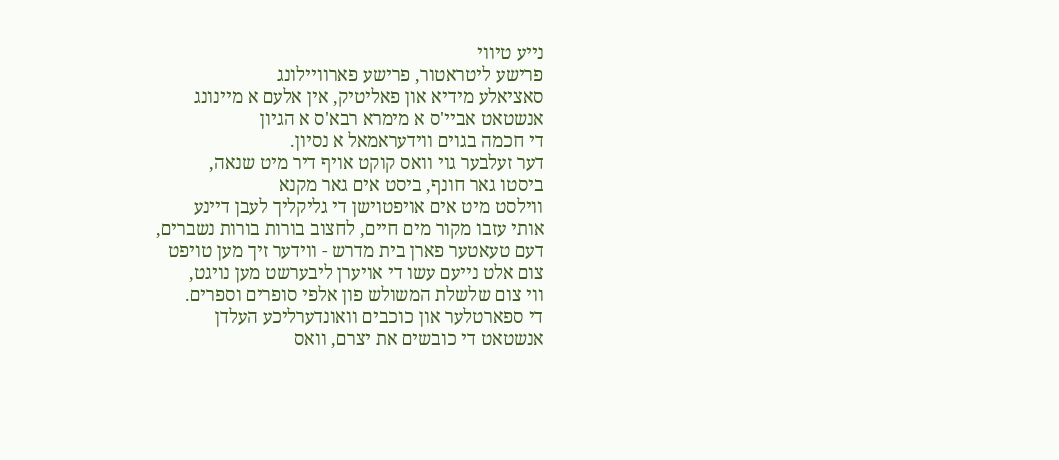נייע טיווי
פרישע ליטראטור, פרישע פארוויילונג
סאציאלע מידיא און פאליטיק, אין אלעם א מיינונג
אנשטאט אביי'ס א מימרא רבא'ס א הגיון
די חכמה בגוים ווידעראמאל א נסיון.
דער זעלבער גוי וואס קוקט אויף דיר מיט שנאה,
ביסטו גאר חונף, ביסט אים גאר מקנא
ווילסט מיט אים אויפטוישן די גליקליך לעבן דיינע
אותי עזבו מקור מים חיים, לחצוב בורות בורות נשברים,
דעם טעאטער פארן בית מדרש - ווידער זיך מען טויפט
צום אלט נייעם עשו די אויערן ליבערשט מען נויגט,
ווי צום שלשלת המשולש פון אלפי סופרים וספרים.
די ספארטלער און כוכבים וואונדערליכע העלדן
אנשטאט די כובשים את יצרם, וואס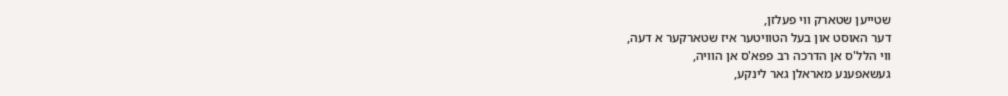שטייען שטארק ווי פעלזן,
דער האוסט און בעל הטוויטער איז שטארקער א דעה,
ווי הלל'ס אן הדרכה רב פפא'ס אן הוויה,
געשאפענע מאראלן גאר לינקע,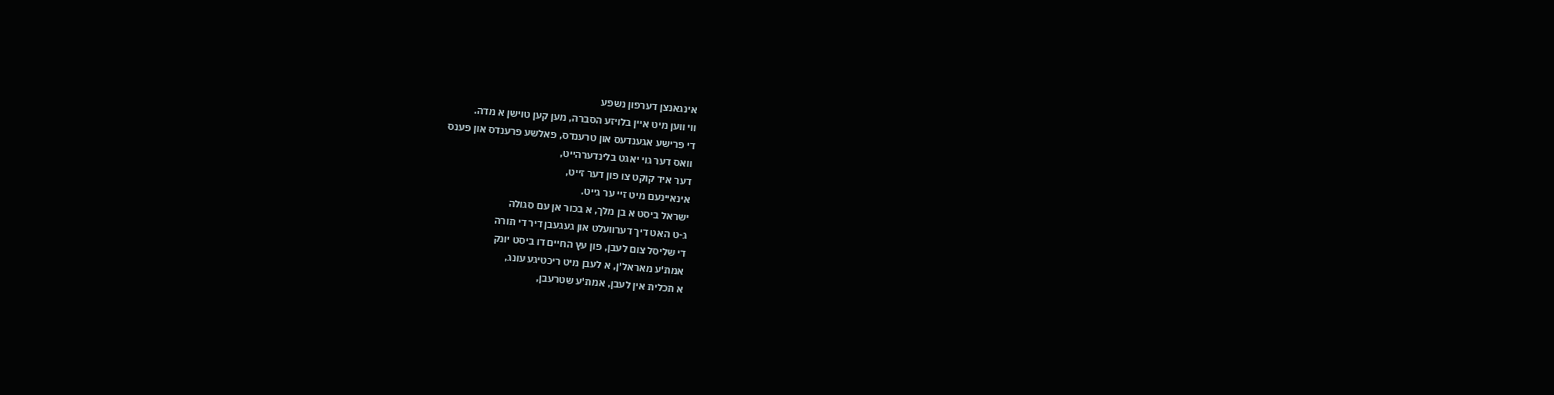אינגאנצן דערפון נשפע
ווי ווען מיט איין בלויזע הסברה, מען קען טוישן א מדה.
די פרישע אגענדעס און טרענדס, פאלשע פרענדס און פענס
וואס דער גוי יאגט בלינדערהייט,
דער איד קוקט צו פון דער זייט,
אינאיינעם מיט זיי ער גייט.
ישראל ביסט א בן מלך, א בכור אן עם סגולה
ג-ט האט דיך דערוועלט און געגעבן דיר די תורה
די שליסל צום לעבן, פון עץ החיים דו ביסט יונק
אמת'ע מאראל'ן, א לעבן מיט ריכטיגע עונג,
א תכלית אין לעבן, אמת'ע שטרעבן,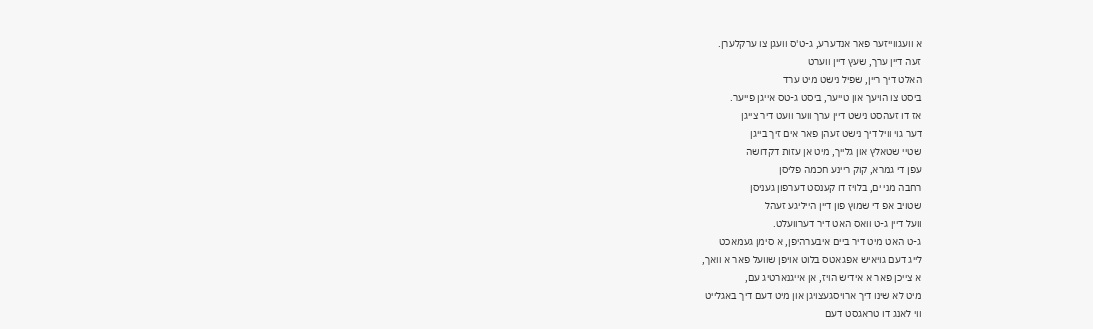א וועגווייזער פאר אנדערע, ג-ט'ס וועגן צו ערקלערן.
זעה דיין ערך, שעץ דיין ווערט
האלט דיך ריין, שפיל נישט מיט ערד
ביסט צו הויעך און טייער, ביסט ג-טס אייגן פייער.
אז דו זעהסט נישט דיין ערך ווער וועט דיר צייגן
דער גוי וויל דיך נישט זעהן פאר אים זיך בייגן
שטיי שטאלץ און גלייך, מיט אן עזות דקדושה
עפן די גמרא, קוק ריינע חכמה פליסן
רחבה מני ים, בלויז דו קענסט דערפון געניסן
שטויב אפ די שמוץ פון דיין הייליגע זעהל
וועל דיין ג-ט וואס האט דיר דערוועלט.
ג-ט האט מיט דיר ביים איבערהיפן, א סימן געמאכט
לייג דעם גויאיש אפגאטס בלוט אויפן שוועל פאר א וואך,
א צייכן פאר א אידיש הויז, אן אייגנארטיג עם,
מיט לא שינו דיך ארויסגעצויגן און מיט דעם דיך באגלייט
ווי לאנג דו טראגסט דעם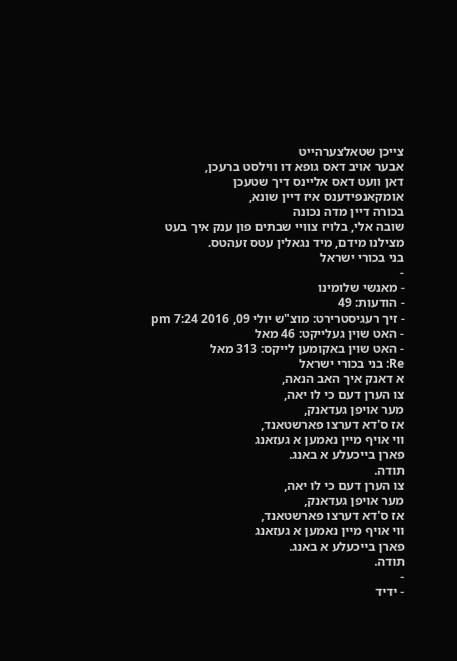צייכן שטאלצערהייט
אבער אויב דאס גופא דו ווילסט ברעכן,
דאן וועט דאס אליינס דיך שטעכן
אומקאנפידענס איז דיין שונא,
בכורה דיין מדה נכונה
שובה אלי, בלויז צוויי שבתים פון ענק איך בעט
מצילנו מידם, מיד נגאלין עטס זעהטס.
בני בכורי ישראל
-
- מאנשי שלומינו
- הודעות: 49
- זיך רעגיסטרירט: מוצ"ש יולי 09, 2016 7:24 pm
- האט שוין געלייקט: 46 מאל
- האט שוין באקומען לייקס: 313 מאל
Re: בני בכורי ישראל
א דאנק איך האב הנאה,
צו הערן דעם כי לו יאה,
מער אויפן געדאנק,
אז ס'דא דערצו פארשטאנד,
ווי אויף מיין נאמען א געזאנג
פארן בייכעלע א באנג.
תודה.
צו הערן דעם כי לו יאה,
מער אויפן געדאנק,
אז ס'דא דערצו פארשטאנד,
ווי אויף מיין נאמען א געזאנג
פארן בייכעלע א באנג.
תודה.
-
- ידיד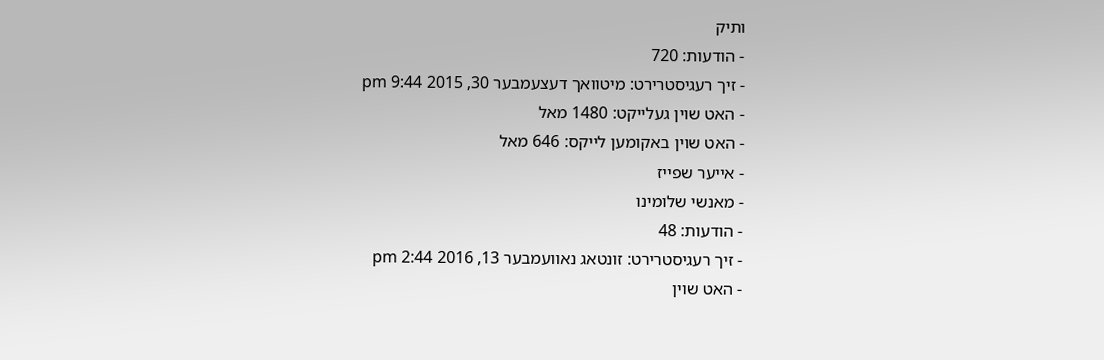ותיק
- הודעות: 720
- זיך רעגיסטרירט: מיטוואך דעצעמבער 30, 2015 9:44 pm
- האט שוין געלייקט: 1480 מאל
- האט שוין באקומען לייקס: 646 מאל
- אייער שפייז
- מאנשי שלומינו
- הודעות: 48
- זיך רעגיסטרירט: זונטאג נאוועמבער 13, 2016 2:44 pm
- האט שוין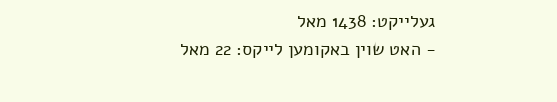געלייקט: 1438 מאל
- האט שוין באקומען לייקס: 22 מאל